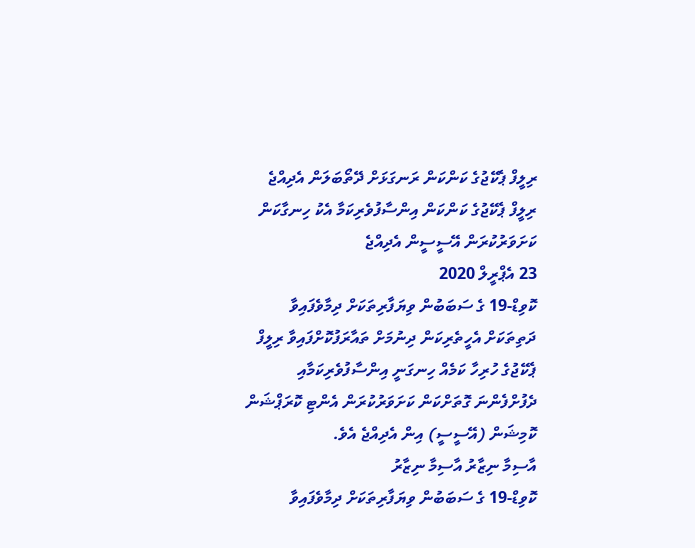ރިލީފް ޕެކޭޖުގެ ކަންކަން ރަނގަޅަށް ދޭތޯބަލަން އެދިއްޖެ
ރިލީފް ޕެކޭޖުގެ ކަންކަން އިންސާފުވެރިކަމާ އެކު ހިނގާކަން ކަށަވަރުކުރަން އޭސީސީން އެދިއްޖެ
23 އެޕްރީލް 2020
ކޮވިޑް-19 ގެ ސަބަބުން ވިޔަފާރިތަކަށް ދިމާވެފައިވާ ދަތިތަކަށް އެހީތެރިކަން ދިނުމަށް ތައާރަފުކޮށްފައިވާ ރިލީފް ޕެކޭޖުގެ ހުރިހާ ކަމެއް ހިނގަނީ އިންސާފުވެރިކަމާއި ދެފުށްފެންނަ ގޮތަށްކަން ކަށަވަރުކުރަން އެންޓި ކޮރަޕްޝަން ކޮމިޝަން (އޭސީސީ) އިން އެދިއްޖެ އެވެ.
އާސިމާ ނިޒާރު އާސިމާ ނިޒާރު
ކޮވިޑް-19 ގެ ސަބަބުން ވިޔަފާރިތަކަށް ދިމާވެފައިވާ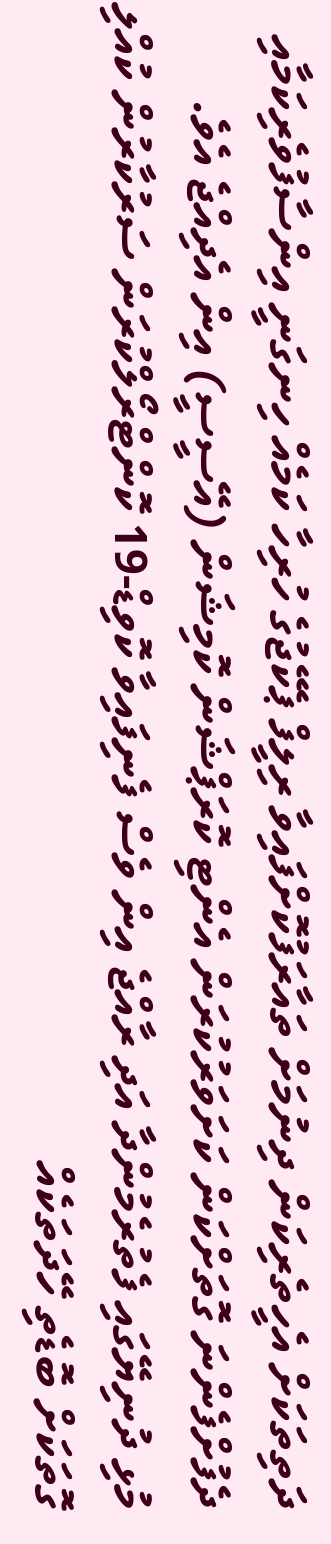ދަތިތަކަށް އެހީތެރިކަން ދިނުމަށް ތައާރަފުކޮށްފައިވާ ރިލީފް ޕެކޭޖުގެ ހުރިހާ ކަމެއް ހިނގަނީ އިންސާފުވެރިކަމާއި ދެފުށްފެންނަ ގޮތަށްކަން ކަށަވަރުކުރަން އެންޓި ކޮރަޕްޝަން ކޮމިޝަން (އޭސީސީ) އިން އެދިއްޖެ އެވެ.
މުޅި ދުނިޔޭގައި ފެތުރެމުންދާ އަދި ރާއްޖެ އިން ވެސް ފެނިފައިވާ ކޮވިޑް-19 ކޮންޓްރޯލްކުރަން ސަރުކާރުން ކުއްލި ގޮތަކަށް ބޮޑެތި ހޭދަތަކެއް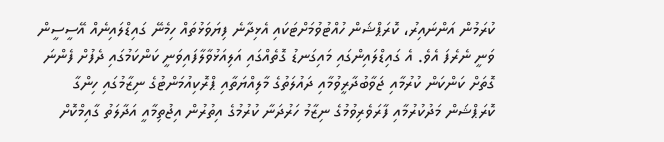ކުރަމުން އަންނައިރު، ކޮރަޕްޝަން ހުއްޓުވުމަށްޓަކައި އެޅިދާނެ ފިޔަވަޅުތައް ހިމެނޭ ގައިޑްލައިނެއް އޭސީސީން ވަނީ ނެރެފަ އެވެ. އެ ގައިޑްލައިންގައި މައިގަނޑު ގޮތެއްގައި އަލިއަޅުވާލާފައިވަނީ ކަންކަމުގައި ދެފުށް ފެންނަ ގޮތަށް ކަންކަން ކުރުމާއި ޖަވާބުދާރީވުމާއި ދައުލަތުގެ މާލިއްޔަތާއި ޕްރޮކިއުމަންޓުގެ ނިޒާމުގައި ހިންގާ ކޮރަޕްޝަން މަދުކުރުމާއި ފާރަވެރިވުމުގެ ނިޒާމު ހަރުދަނާ ކުރުމުގެ އިތުރުން އިޖުތިމާއީ އަދާލަތު ގާއިމްކޮށް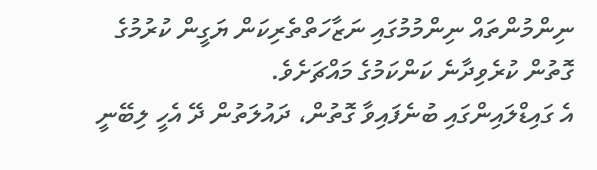ނިންމުންތައް ނިންމުމުގައި ނަޒާހަތްތެރިކަން ޔަގީން ކުރުމުގެ ގޮތުން ކުރެވިދާނެ ކަންކަމުގެ މައްޗަށެވެ.
އެ ގައިޑްލައިންގައި ބުނެފައިވާ ގޮތުން، ދައުލަތުން ދޭ އެހީ ލިބޭނީ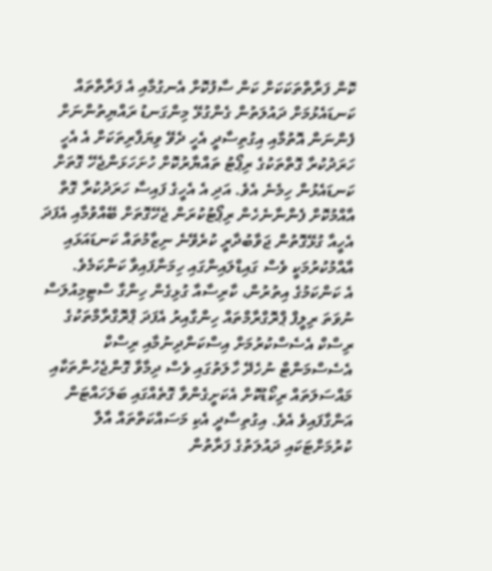ކޮން ފަރާތްތަކަކަށް ކަން ސާފުކޮށް އެނގުމާއި އެ ފަރާތްތައް ކަނޑައެޅުމަށް ދައުލަތުން ގެންގުޅޭ މިންގަނޑު ރައްޔިތުންނަށް ފެންނަން އޮތުމާއި އިގުތިސާދީ އެހީ ދެވޭ ވިޔަފާރިތަކަށް އެ އެހީ ހަރަދުކުރާ ގޮތްތަކުގެ ރިޕޯޓު ތައްޔާރުކޮށް ހުށަހަޅަންޖެހޭ ގޮތަށް ކަނޑައެޅުން ހިމެނެ އެވެ. އަދި އެ އެހީގެ ފައިސާ ހަރަދުކުރާ ގޮތް އާއްމުކޮށް ފެންނާނެހެން ރިޕޯޓުކުރަން ޖެހޭގޮތަށް ބޭއްވުމާއި އެފަދަ އެހީއާ ގުޅޭގޮތުން ޖަވާބުދާރީ ކުރެވޭނެ ނިޒާމުތައް ކަނޑައަޅައި އާއްމުކުރުމަކީ ވެސް ގައިޑްލައިންގައި ހިމަނާފައިވާ ކަންކަމެވެ.
އެ ކަންކަމުގެ އިތުރުން، ކާރިސާއާ ގުޅިގެން ހިންގާ ސްޓިމިއުލަސް ނުވަތަ ރިލީފް ޕްރޮގްރާމްތައް ހިންގާއިރު އެފަދަ ޕްރޮގްރާމްތަކުގެ ރިސްކް އެސެސްކުރުމަށް އިސްކަންދިނުމާއި ރިސްކް އެސެސްމަންޓް ނުހެދޭ ހާލަތުގައި ވެސް ދިމާވާ ގޮންޖެހުންތަކާއި މައްސަލަތައް ރިކޯޑުކޮށް އެކަށީގެންވާ ގޮތެއްގައި ބަލަހައްޓަން އަންގާފައިވެ އެވެ. އިގުތިސާދީ އެކި މަސައްކަތްތައް އާލާ ކުރުމަށްޓަކައި ދައުލަތުގެ ފަރާތުން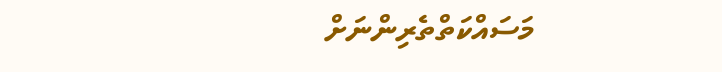މަސައްކަތްތެރިންނަށް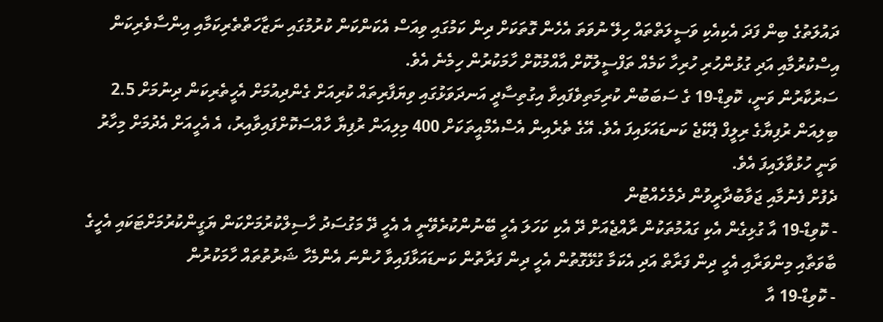ދައުލަތުގެ ބިން ފަދަ އެކިއެކި ވަސީލަތްތައް ހިލޭ ނުވަތަ އެހެން ގޮތަކަށް ދިން ކަމުގައި ވިއަސް އެކަންކަން ކުރުމުގައި ނަޒާހަތްތެރިކަމާއި އިންސާވެރިކަން އިސްކުރުމާއި އަދި ގުޅުންހުރި ހުރިހާ ކަމެއް ތަފްސީލުކޮށް އާއްމުކޮށް ހާމަކުރުން ހިމެނެ އެވެ.
ސަރުކާރުން ވަނީ، ކޮވިޑް-19 ގެ ސަބަބުން ކުރިމަތިވެފައިވާ އިގުތިސާދީ އަނދަވަޅުގައި ވިޔަފާރިތައް ކުރިއަށް ގެންދިއުމަށް އެހީތެރިކަން ދިނުމަށް 2.5 ބިލިއަން ރުފިޔާގެ ރިލީފް ޕެކޭޖެ ކަނޑައަޅައިފަ އެވެ. އޭގެ ތެރެއިން އެސްއެމްއީތަކަށް 400 މިލިއަން ރުފިޔާ ހާއްސަކޮށްފައިވާއިރު، އެ އެހީއަށް އެދުމަށް މިހާރު ވަނީ ހުޅުވާލައިފަ އެވެ.
ދެފުށް ފެނުމާއި ޖަވާބުދާރީވުން ދެމެހެއްޓުން
- ކޮވިޑް-19 އާ ގުޅިގެން އެކި ގައުމުތަކުން ރާއްޖެއަށް ދޭ އެކި ކަހަލަ އެހީ ބޭނުންކުރެވޭނީ އެ އެހީ ދޭ މަގުސަދު ހާސިލްކުރުމަށްކަން ޔަގީންކުރުމަށްޓަކައި އެހީގެ ބާވަތާއި މިންވަރާއި އެހީ ދިން ފަރާތް އަދި އެކަމާ ގުޅޭގޮތުން އެހީ ދިން ފަރާތުން ކަނޑައަޅާފައިވާ ހުންނަ އެންމެހާ ޝަރުތުތައް ހާމަކުރުން
- ކޮވިޑް-19 އާ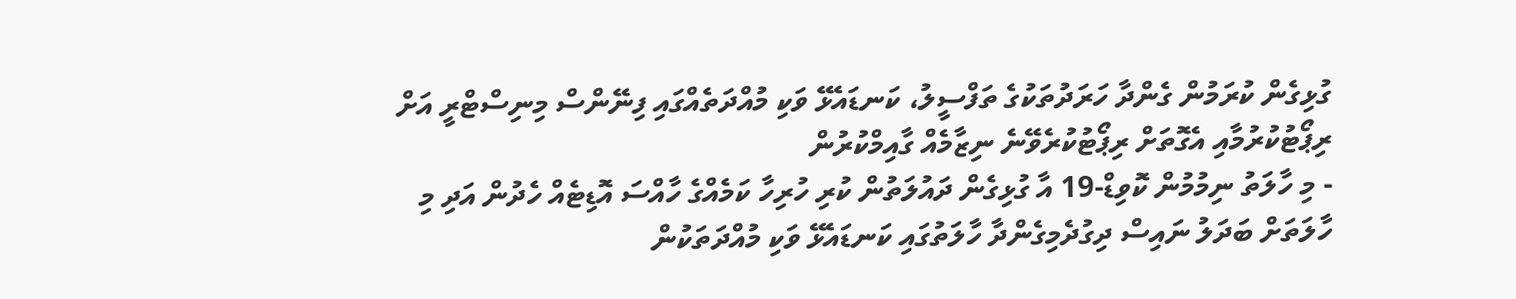ގުޅިގެން ކުރަމުން ގެންދާ ހަރަދުތަކުގެ ތަފްސީލު، ކަނޑައެޅޭ ވަކި މުއްދަތެއްގައި ފިނޭންސް މިނިސްޓްރީ އަށް ރިޕޯޓުކުރުމާއި އެގޮތަށް ރިޕޯޓުކުރެވޭނެ ނިޒާމެއް ގާއިމްކުރުން
- މި ހާލަތު ނިމުމުން ކޮވިޑް-19 އާ ގުޅިގެން ދައުލަތުން ކުރި ހުރިހާ ކަމެއްގެ ހާއްސަ އޮޑިޓެއް ހެދުން އަދި މި ހާލަތަށް ބަދަލު ނައިސް ދިގުދެމިގެންދާ ހާލަތުގައި ކަނޑައެޅޭ ވަކި މުއްދަތަކުން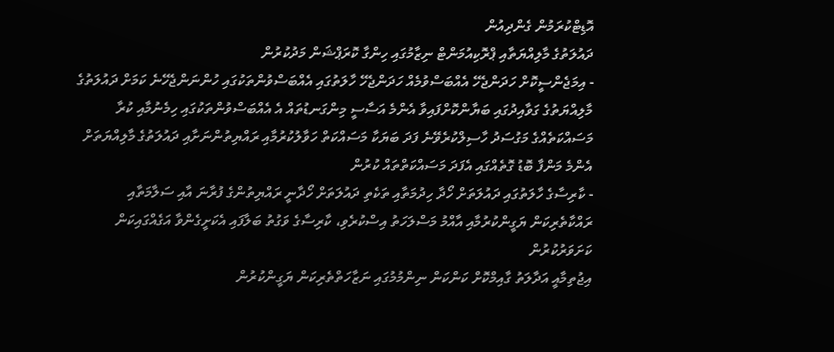އޮޑިޓްކުރަމުން ގެންދިއުން
ދައުލަތުގެ މާލިއްޔަތާއި ޕްރޮކިއުމަންޓް ނިޒާމުގައި ހިންގާ ކޮރަޕްޝަން މަދުކުރުން
- އިމަޖެންސީކޮށް ހަދަންޖެހޭ އެއްބަސްވުމެއް ހަދަންޖެހޭ ހާލަތުގައި އެއްބަސްވުންތަކުގައި ހުންނަންޖެހޭނެ ކަމަށް ދައުލަތުގެ މާލިއްޔަތުގެ ގަވާއިދުގައި ބަޔާންކޮށްފައިވާ އެންމެ އަސާސީ މިންގަނޑުތައް އެ އެއްބަސްވުންތަކުގައި ހިމެނުމާއި ކުރާ މަސައްކަތެއްގެ މަގުސަދު ހާސިލްކުރެވޭނެ ފަދަ ބަޔަކާ މަސައްކަތް ހަވާލުކުރުމާއި ރައްޔިތުންނަށާއި ދައުލަތުގެ މާލިއްޔަތަށް އެންމެ މަންފާ ބޮޑު ގޮތެއްގައި އެފަދަ މަސައްކަތްތައް ކުރުން
- ކާރިސާގެ ހާލަތުގައި ދައުލަތަށް ހޯދާ ހިދުމަތާއި ތަކެތި ދައުލަތަށް ހޯދާނީ ރައްޔިތުންގެ ފުރާނަ އާއި ސަލާމަތާއި ރައްކާތެރިކަން ޔަގީންކުރުމާއި އާއްމު މަސްލަހަތު އިސްކުރެވި، ކާރިސާގެ ވަގުތު ބަލާފައި އެކަށީގެންވާ އަގެއްގައިކަން ކަށަވަރުކުރުން
އިޖުތިމާއީ އަދާލަތު ގާއިމްކޮށް ކަންކަން ނިންމުމުގައި ނަޒާހަތްތެރިކަން ޔަގީންކުރުން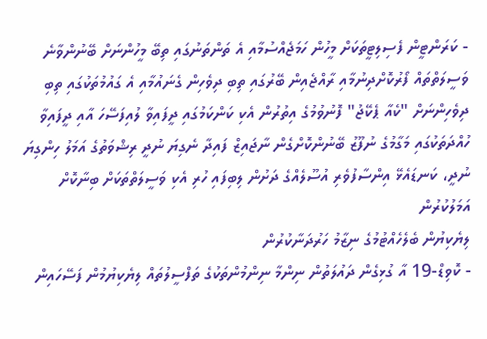- ކަރަންޓީން ފެސިލިޓީތަކަށް މީހުން ހަމަޖެއްސުމާއި އެ ތަންތަނުގައި ތިބޭ މީހުންނަށް ބޭނުންވާނެ ވަސީލަތްތައް ފޯރުކޮށްދިނުމާއި ރާއްޖެއިން ބޭރުގައި ތިބި ދިވެހިން ގެނައުމާއި އެ ގައުމުތަކުގައި ތިބި ދިވެހިންނަށް "ކެއާ ޕެކޭޖު" ފޮނުވުމުގެ އިތުރުން އެކި ކަންކަމުގައި ދީފައިވާ ލުއިފަސޭހަ އާއި ދީފައިވާ ހުއްދަތަކުގައި މަގާމުގެ ނުފޫޒު ބޭނުންކޮށްގެން ނާޖައިޒް ފައިދާ ނެގިޔަ ނުދީ ރިޝްވަތުގެ އަމަލު ހިންގިޔަ ނުދީ، ކަނޑައެޅޭ އިންސާފުވެރި އުސޫލެއްގެ ދަށުން ލިބިފައި ހުރި އެކި ވަސީލަތްތަކަށް ބިނާކޮށް އަމަލުކުރުން
ލިޔެކިޔުން ބެލެހެއްޓުމުގެ ނިޒާމު ހަރުދަނާކުރުން
- ކޮވިޑް-19 އާ ގުޅިގެން ދައުލަތުން ނިންމާ ނިންމުންތަކުގެ ތަފްސީލުތައް ލިޔެކިޔުމުން ފަސޭހައިން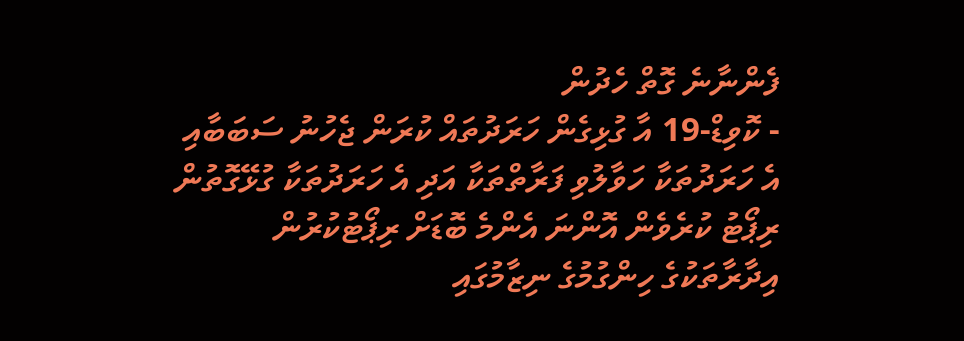ފެންނާނެ ގޮތް ހެދުން
- ކޮވިޑް-19 އާ ގުޅިގެން ހަރަދުތައް ކުރަން ޖެހުނު ސަބަބާއި އެ ހަރަދުތަކާ ހަވާލުވި ފަރާތްތަކާ އަދި އެ ހަރަދުތަކާ ގުޅޭގޮތުން ރިޕޯޓު ކުރެވެން އޮންނަ އެންމެ ބޮޑަށް ރިޕޯޓުކުރުން
އިދާރާތަކުގެ ހިންގުމުގެ ނިޒާމުގައި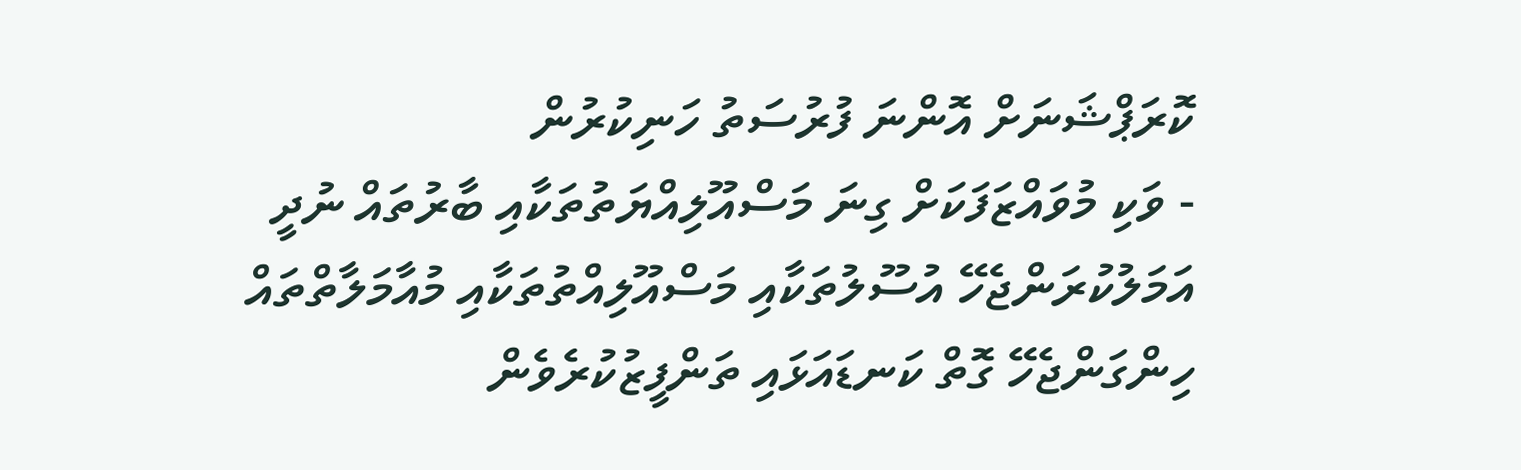ކޮރަޕްޝަނަށް އޮންނަ ފުރުސަތު ހަނިކުރުން
- ވަކި މުވައްޒަފަކަށް ގިނަ މަސްއޫލިއްޔަތުތަކާއި ބާރުތައް ނުދީ އަމަލުކުރަންޖެހޭ އުސޫލުތަކާއި މަސްއޫލިއްތުތަކާއި މުއާމަލާތްތައް ހިންގަންޖެހޭ ގޮތް ކަނޑައަޅައި ތަންފީޒުކުރެވެން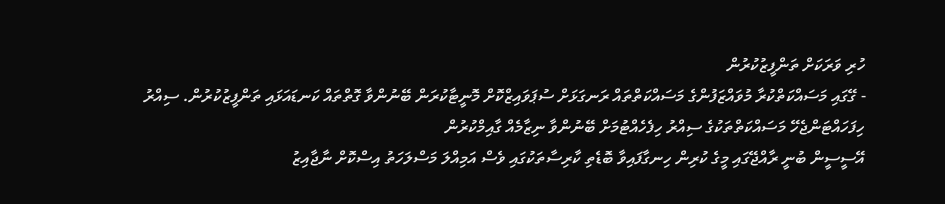ހުރި ވަރަކަށް ތަންފީޒުކުރުން
- ގޭގައި މަސައްކަތްކުރާ މުވައްޒަފުންގެ މަސައްކަތްތައް ރަނގަޅަށް ސުޕަވައިޒްކޮށް މޮނީޓާކުރަން ބޭނުންވާ ގޮތްތައް ކަނޑައަޅައި ތަންފީޒުކުރުން. ސިއްރު ހިފަހައްޓަންޖެހޭ މަސައްކަތްތަކުގެ ސިއްރު ހިފެހެއްޓުމަށް ބޭނުންވާ ނިޒާމެއް ގާއިމްކުރުން
އޭސީސީން ބުނީ ރާއްޖޭގައި މީގެ ކުރިން ހިނގާފައިވާ ބޮޑެތި ކާރިސާތަކުގައި ވެސް އަމިއްލަ މަސްލަހަތު އިސްކޮށް ނާޖާއިޒު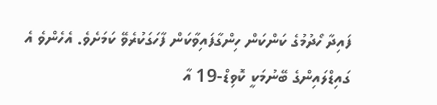ފައިދާ ހޯދުމުގެ ކަންކަން ހިންގާފައިވާކަން ފާހަގަކުރެވޭ ކަމަށެވެ. އެހެންވެ އެ ގައިޑްލައިންގެ ބޭނުމަކީ ކޮވިޑް-19 އާ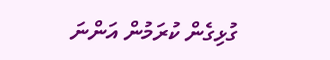ގުޅިގެން ކުރަމުން އަންނަ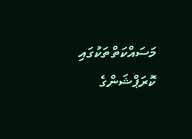މަސައްކަތްތަކުގައި ކޮރަޕްޝަންގެ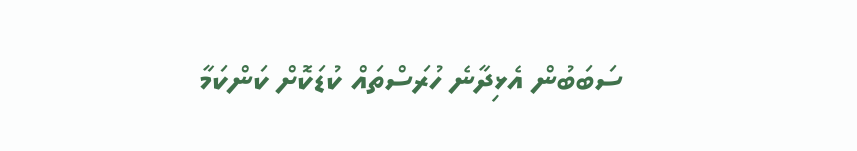ސަބަބުން އެޅިދާނެ ހުރަސްތައް ކުޑަކޮށް ކަންކަމާ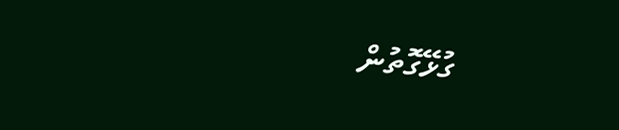ގުޅޭގޮތުން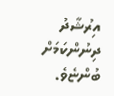އިރުޝާދު ދިނުންކަމަށް ބުންޏެވެ.